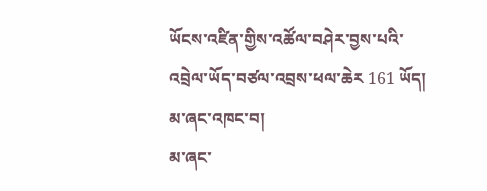ཡོངས་འཛིན་གྱིས་འཚོལ་བཤེར་བྱས་པའི་འབྲེལ་ཡོད་བཙལ་འབྲས་ཕལ་ཆེར 161 ཡོད།
མ་ཞང་འཁང་བ།
མ་ཞང་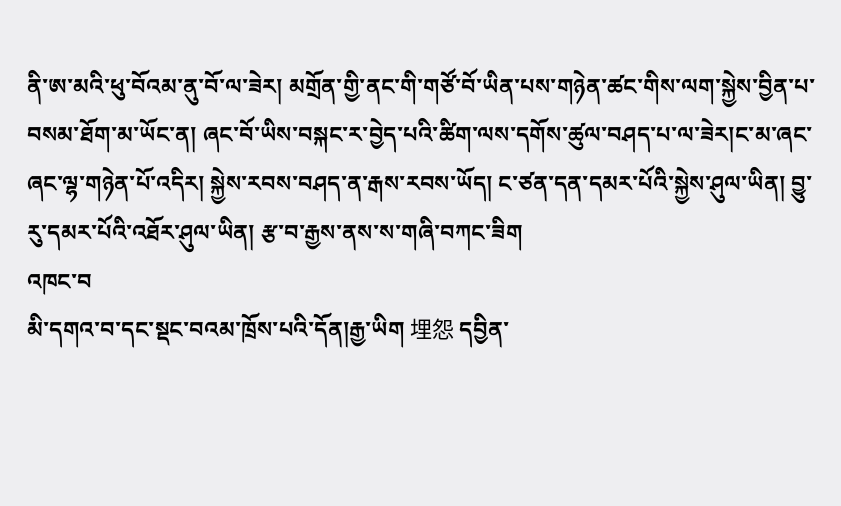ནི་ཨ་མའི་ཕུ་བོའམ་ནུ་བོ་ལ་ཟེར། མགྲོན་གྱི་ནང་གི་གཙོ་བོ་ཡིན་པས་གཉེན་ཚང་གིས་ལག་སྐྱེས་བྱིན་པ་བསམ་ཐོག་མ་ཡོང་ན། ཞང་བོ་ཡིས་བསྐང་ར་བྱེད་པའི་ཚིག་ལས་དགོས་ཚུལ་བཤད་པ་ལ་ཟེར།ང་མ་ཞང་ཞང་ལྷ་གཉེན་པོ་འདིར། སྐྱེས་རབས་བཤད་ན་རྒས་རབས་ཡོད། ང་ཙན་དན་དམར་པོའི་སྐྱེས་ཤུལ་ཡིན། བྱུ་རུ་དམར་པོའི་འཐོར་ཤུལ་ཡིན། རྩ་བ་རྒྱས་ནས་ས་གཞི་བཀང་ཟིག
འཁང་བ
མི་དགའ་བ་དང་སྡང་བའམ་ཁྲོས་པའི་དོན།རྒྱ་ཡིག 埋怨 དབྱིན་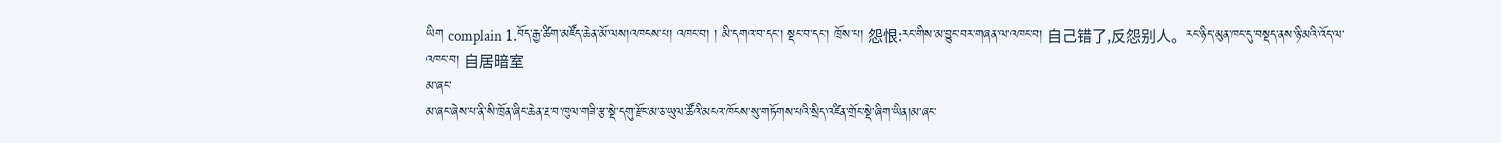ཡིག complain 1.བོད་རྒྱ་ཚིག་མཛོད་ཆེན་མོ་ལས།འཁངས་པ། འཁང་བ། ། མི་དགའ་བ་དང་། སྡང་བ་དང་། ཁྲོས་པ། 怨恨:རང་གིས་མ་བྱུང་བར་གཞན་ལ་འཁང་བ། 自己错了,反怨别人。རང་ཉིད་མུན་ཁང་དུ་བསྡད་ནས་ཉི་མའི་འོད་ལ་འཁང་བ། 自居暗室
མ་ཞང་
མ་ཞང་ཞེས་པ་ནི་སི་ཁྲོན་ཞིང་ཆེན་རྔ་བ་ཁུལ་གཟི་རྩ་སྡེ་དགུ་རྫོང་མ་ཅ་ཡུལ་ཚོའི་མངའ་ཁོངས་སུ་གཏོགས་པའི་སྲིད་འཛིན་གྲོང་སྡེ་ཞིག་ཡིན།མ་ཞང་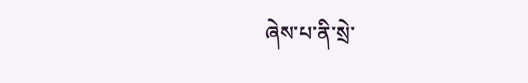ཞེས་པ་ནི་སྲེ་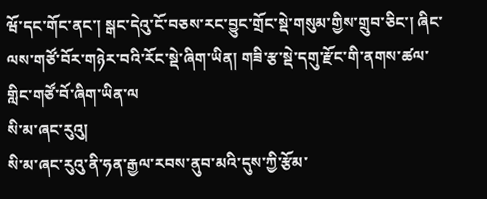ཝོ་དང་གོང་ནང་། སྒང་དེའུ་ངོ་བཅས་རང་བྱུང་གྲོང་སྡེ་གསུམ་གྱིས་གྲུབ་ཅིང་། ཞིང་ལས་གཙོ་བོར་གཉེར་བའི་རོང་སྡེ་ཞིག་ཡིན། གཟི་རྩ་སྡེ་དགུ་རྫོང་གི་ནགས་ཚལ་གླིང་གཙོ་བོ་ཞིག་ཡིན་ལ
སི་མ་ཞང་རུའུ།
སི་མ་ཞང་རུའུ་ནི་ཧན་རྒྱལ་རབས་ནུབ་མའི་དུས་ཀྱི་རྩོམ་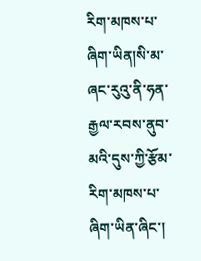རིག་མཁས་པ་ཞིག་ཡིན།སི་མ་ཞང་རུའུ་ནི་ཧན་རྒྱལ་རབས་ནུབ་མའི་དུས་ཀྱི་རྩོམ་རིག་མཁས་པ་ཞིག་ཡིན་ཞིང་།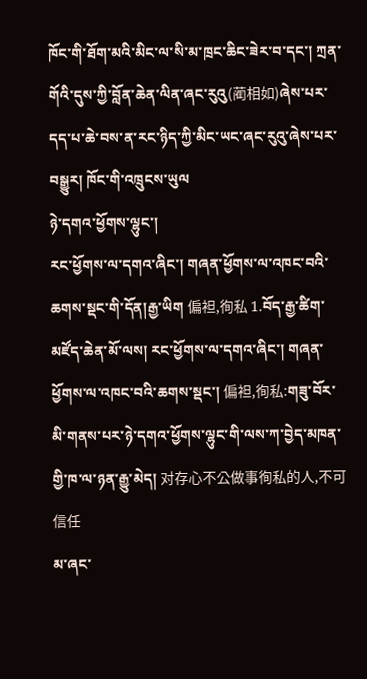ཁོང་གི་ཐོག་མའི་མིང་ལ་སི་མ་ཁྲང་ཆིང་ཟེར་བ་དང་། ཀྲན་གོའི་དུས་ཀྱི་བློན་ཆེན་ལིན་ཞང་རུའུ(蔺相如)ཞེས་པར་དད་པ་ཆེ་བས་ན་རང་ཉིད་ཀྱི་མིང་ཡང་ཞང་རུའུ་ཞེས་པར་བསྒྱུར། ཁོང་གི་འཁྲུངས་ཡུལ
ཉེ་དགའ་ཕྱོགས་ལྷུང་།
རང་ཕྱོགས་ལ་དགའ་ཞིང་། གཞན་ཕྱོགས་ལ་འཁང་བའི་ཆགས་སྡང་གི་དོན།རྒྱ་ཡིག 偏袒,徇私 1.བོད་རྒྱ་ཚིག་མཛོད་ཆེན་མོ་ལས། རང་ཕྱོགས་ལ་དགའ་ཞིང་། གཞན་ཕྱོགས་ལ་འཁང་བའི་ཆགས་སྡང་། 偏袒,徇私:གཟུ་བོར་མི་གནས་པར་ཉེ་དགའ་ཕྱོགས་ལྷུང་གི་ལས་ཀ་བྱེད་མཁན་གྱི་ཁ་ལ་ཉན་རྒྱུ་མེད། 对存心不公做事徇私的人,不可信任
མ་ཞང་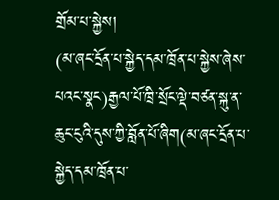གྲོམ་པ་སྐྱེས།
(མ་ཞང་དྲོན་པ་སྐྱེད་དམ་ཁྲོན་པ་སྐྱེས་ཞེས་པའང་སྣང)རྒྱལ་པོ་ཁྲི་སྲོང་ལྡེ་བཙན་སྐུ་ན་ཆུང་ངུའི་དུས་ཀྱི་བློན་པོ་ཞིག(མ་ཞང་དྲོན་པ་སྐྱེད་དམ་ཁྲོན་པ་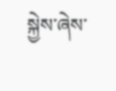སྐྱེས་ཞེས་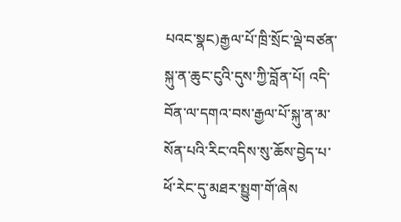པའང་སྣང)རྒྱལ་པོ་ཁྲི་སྲོང་ལྡེ་བཙན་སྐུ་ན་ཆུང་ངུའི་དུས་ཀྱི་བློན་པོ། འདི་བོན་ལ་དགའ་བས་རྒྱལ་པོ་སྐུ་ན་མ་སོན་པའི་རིང་འདིས་སུ་ཆོས་བྱེད་པ་ཕོ་རེང་དུ་མཐར་སྤྱུག་གོ་ཞེས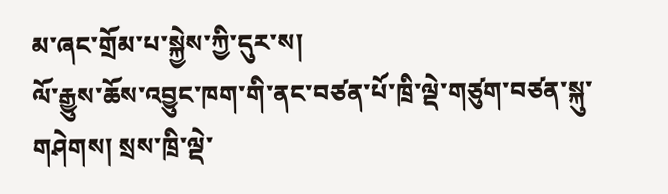མ་ཞང་གྲོམ་པ་སྐྱེས་ཀྱི་དུར་ས།
ལོ་རྒྱུས་ཆོས་འབྱུང་ཁག་གི་ནང་བཙན་པོ་ཁྲི་ལྡེ་གཙུག་བཙན་སྐུ་གཤེགས། སྲས་ཁྲི་ལྡེ་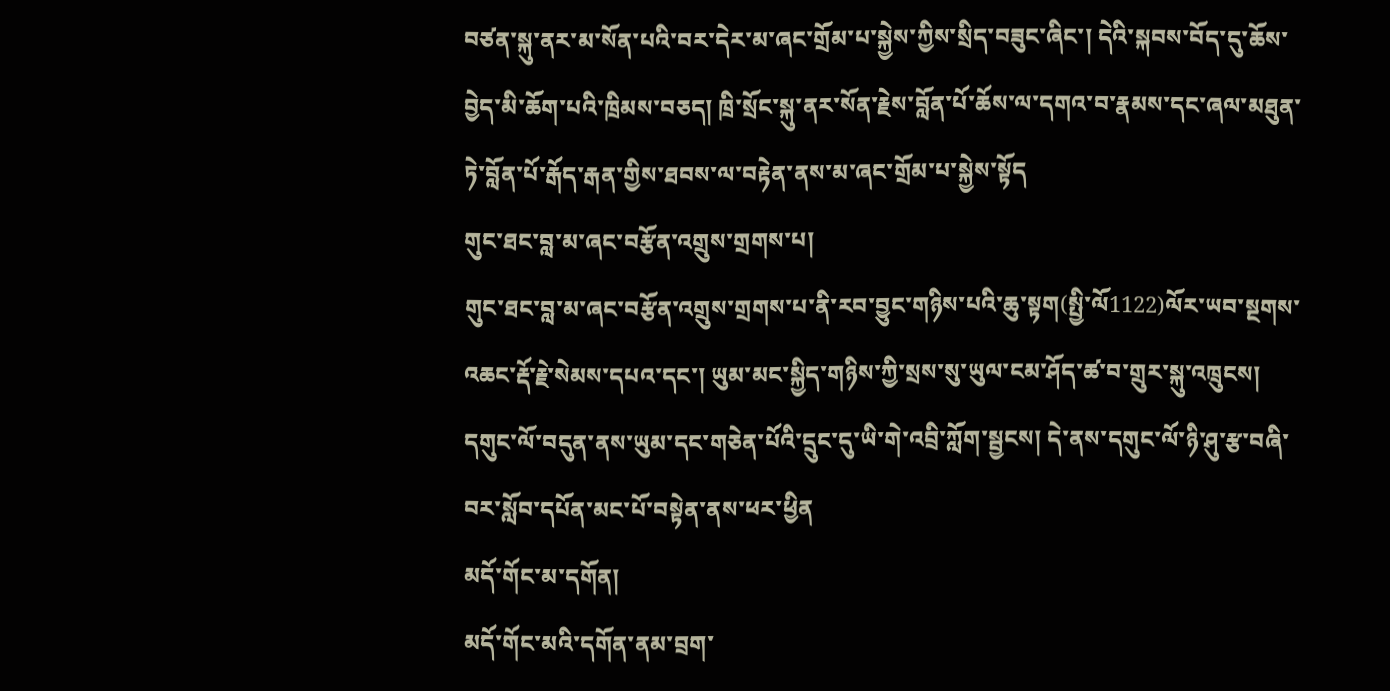བཙན་སྐུ་ནར་མ་སོན་པའི་བར་དེར་མ་ཞང་གྲོམ་པ་སྐྱེས་ཀྱིས་སྲིད་བཟུང་ཞིང་། དེའི་སྐབས་བོད་དུ་ཆོས་བྱེད་མི་ཆོག་པའི་ཁྲིམས་བཅད། ཁྲི་སྲོང་སྐུ་ནར་སོན་རྗེས་བློན་པོ་ཆོས་ལ་དགའ་བ་རྣམས་དང་ཞལ་མཐུན་ཏེ་བློན་པོ་རྒོད་རྒན་གྱིས་ཐབས་ལ་བརྟེན་ནས་མ་ཞང་གྲོམ་པ་སྐྱེས་སྟོད
གུང་ཐང་བླ་མ་ཞང་བརྩོན་འགྲུས་གྲགས་པ།
གུང་ཐང་བླ་མ་ཞང་བརྩོན་འགྲུས་གྲགས་པ་ནི་རབ་བྱུང་གཉིས་པའི་ཆུ་སྟག(སྤྱི་ལོ1122)ལོར་ཡབ་སྔགས་འཆང་རྡོ་རྗེ་སེམས་དཔའ་དང་། ཡུམ་མང་སྐྱིད་གཉིས་ཀྱི་སྲས་སུ་ཡུལ་ངམ་ཤོད་ཚ་བ་གྲུར་སྐུ་འཁྲུངས། དགུང་ལོ་བདུན་ནས་ཡུམ་དང་གཅེན་པོའི་དྲུང་དུ་ཡི་གེ་འབྲི་ཀློག་སྦྱངས། དེ་ནས་དགུང་ལོ་ཉི་ཤུ་རྩ་བཞི་བར་སློབ་དཔོན་མང་པོ་བསྟེན་ནས་ཕར་ཕྱིན
མདོ་གོང་མ་དགོན།
མདོ་གོང་མའི་དགོན་ནམ་བྲག་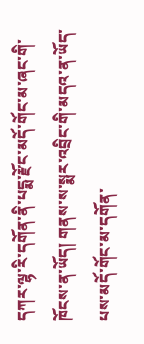དཀར་ལྷ་རི་དགོན་ནི་པདྨ་རྫོང་མདོ་གོང་མ་ཞང་གི་ཁོངས་ན་ཡོད། གནས་ས་སྨར་འབྲིང་གི་མདའ་ན་ཡོད་པས་མདོ་གོང་མ་དགོན་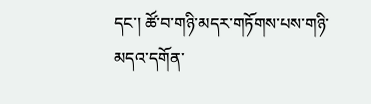དང་། ཚོ་བ་གཉི་མདར་གཏོགས་པས་གཉི་མདའ་དགོན་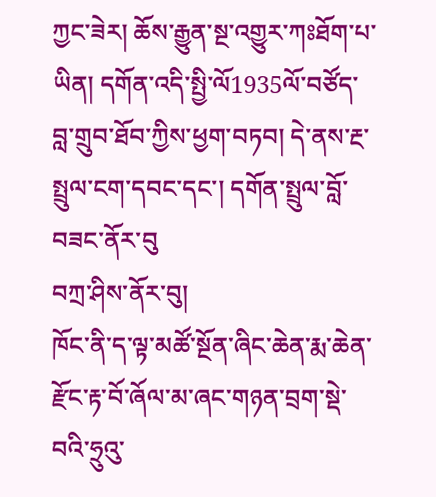ཀྱང་ཟེར། ཆོས་རྒྱུན་སྔ་འགྱུར་ཀཿཐོག་པ་ཡིན། དགོན་འདི་སྤྱི་ལོ1935ལོ་བཙོད་བླ་གྲུབ་ཐོབ་ཀྱིས་ཕྱག་བཏབ། དེ་ནས་རྔ་སྤྲུལ་ངག་དབང་དང་། དགོན་སྤྲུལ་བློ་བཟང་ནོར་བུ
བཀྲ་ཤིས་ནོར་བུ།
ཁོང་ནི་ད་ལྟ་མཚོ་སྔོན་ཞིང་ཆེན་རྨ་ཆེན་རྫོང་རྟ་བོ་ཞོལ་མ་ཞང་གཉན་བྲག་སྡེ་བའི་ཧྲུའུ་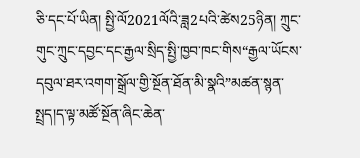ཅི་དང་པོ་ཡིན། སྤྱི་ལོ2021ལོའི་ཟླ2པའི་ཚེས25ཉིན། ཀྲུང་གུང་ཀྲུང་དབྱང་དང་རྒྱལ་སྲིད་སྤྱི་ཁྱབ་ཁང་གིས“རྒྱལ་ཡོངས་དབུལ་ཐར་འགག་སྒྲོལ་གྱི་སྔོན་ཐོན་མི་སྣའི”མཚན་སྙན་སྤྲད།ད་ལྟ་མཚོ་སྔོན་ཞིང་ཆེན་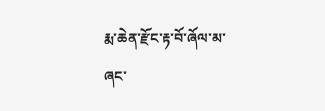རྨ་ཆེན་རྫོང་རྟ་བོ་ཞོལ་མ་ཞང་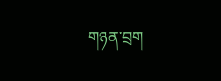གཉན་བྲག